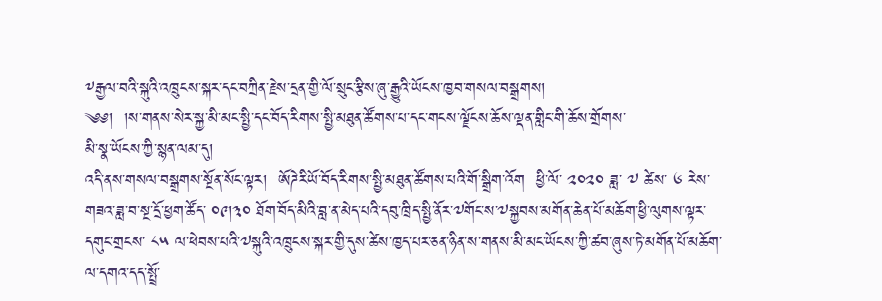༸རྒྱལ་བའི་སྐུའི་འཁྲུངས་སྐར་དང་བཀྲིན་རྗེས་དྲན་གྱི་ལོ་སྲུང་རྩིས་ཞུ་རྒྱུའི་ཡོངས་ཁྱབ་གསལ་བསྒྲགས།
༄༅།  །ས་གནས་སེར་སྐྱ་མི་མང་སྤྱི་དང་བོད་རིགས་སྤྱི་མཐུན་ཚོགས་པ་དང་གངས་ལྗོངས་ཆོས་ལྡན་གླིང་གི་ཆོས་གྲོགས་
མི་སྣ་ཡོངས་ཀྱི་སྙན་ལམ་དུ།
འདི་ནས་གསལ་བསྒྲགས་སྔོན་སོང་ལྟར།  ཨོཌེརིཡོ་བོད་རིགས་སྤྱི་མཐུན་ཚོགས་པའི་གོ་སྒྲིག་འོག  ཕྱི་ལོ་ ༢༠༢༠ ཟླ་ ༧ ཚེས་ ༦ རེས་གཟའ་ཟླ་བ་སྔ་དྲོ་ཕྱག་ཚོད་ ༠༩།༣༠ ཐོག་བོད་མིའི་བླ་ན་མེད་པའི་དབུ་ཁྲིད་སྤྱི་ནོར་༧གོང་ས་༧སྐྱབས་མགོན་ཆེན་པོ་མཆོག་ཕྱི་ལུགས་ལྟར་དགུང་གྲངས་ ༨༥ ལ་ཕེབས་པའི་༧སྐུའི་འཁྲུངས་སྐར་གྱི་དུས་ཚེས་ཁྱད་པར་ཅན་ཉིན་ས་གནས་མི་མང་ཡོངས་ཀྱི་ཚབ་ཞུས་ཏེ་མགོན་པོ་མཆོག་ལ་དགའ་དད་སྤྲོ་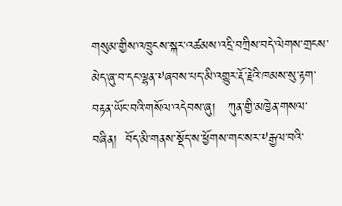གསུམ་གྱིས་འཁྲུངས་སྐར་འཚམས་འདྲི་བཀྲིས་བདེ་ལེགས་གྲངས་མེད་ཞུ་བ་དང་ལྷན་༸ཞབས་པད་མི་འགྱུར་རྡོ་རྗེའི་ཁམས་སུ་རྟག་བརྟན་ཡོང་བའི་གསོལ་འདེབས་ཞུ།   ཀུན་གྱི་མཁྱེན་གསལ་བཞིན།  བོད་མི་གནས་སྡོད་ས་ཕྱོགས་གང་སར་༸རྒྱལ་བའི་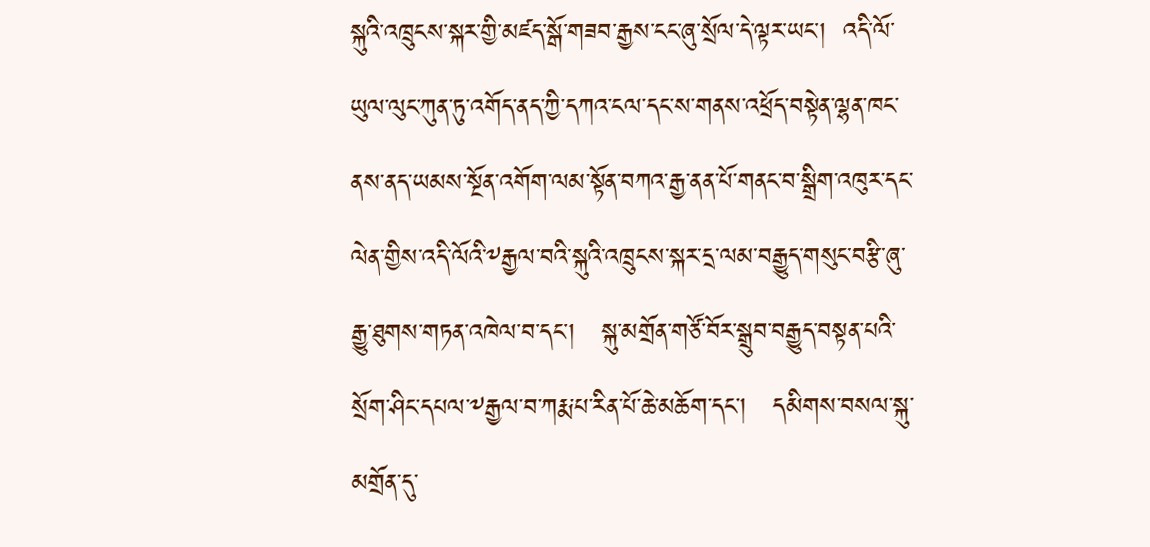སྐུའི་འཁྲུངས་སྐར་གྱི་མཛད་སྒོ་གཟབ་རྒྱས་ངང་ཞུ་སྲོལ་དེ་ལྟར་ཡང་།  འདི་ལོ་ཡུལ་ལུང་ཀུན་ཏུ་འགོད་ནད་ཀྱི་དཀའ་ངལ་དང་ས་གནས་འཕྲོད་བསྟེན་ལྷན་ཁང་ནས་ནད་ཡམས་སྔོན་འགོག་ལམ་སྟོན་བཀའ་རྒྱ་ནན་པོ་གནང་བ་སྒྲིག་འཁུར་དང་ལེན་གྱིས་འདི་ལོའི་༸རྒྱལ་བའི་སྐུའི་འཁྲུངས་སྐར་དྲ་ལམ་བརྒྱུད་གསུང་བརྩི་ཞུ་རྒྱུ་ཐུགས་གཏན་འཁེལ་བ་དང་།   སྐུ་མགྲོན་གཙོ་བོར་སྒྲུབ་བརྒྱུད་བསྟན་པའི་སྲོག་ཤིང་དཔལ་༸རྒྱལ་བ་ཀརྨ་པ་རིན་པོ་ཆེ་མཆོག་དང་།   དམིགས་བསལ་སྐུ་མགྲོན་དུ་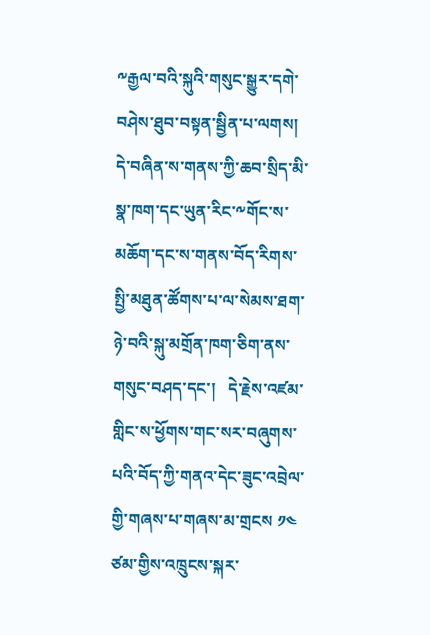༸རྒྱལ་བའི་སྐུའི་གསུང་སྒྱུར་དགེ་བཤེས་ཐུབ་བསྟན་སྦྱིན་པ་ལགས།  དེ་བཞིན་ས་གནས་ཀྱི་ཆབ་སྲིད་མི་སྣ་ཁག་དང་ཡུན་རིང་༸གོང་ས་མཆོག་དང་ས་གནས་བོད་རིགས་སྤྱི་མཐུན་ཚོགས་པ་ལ་སེམས་ཐག་ཉེ་བའི་སྐུ་མགྲོན་ཁག་ཅིག་ནས་གསུང་བཤད་དང་།   དེ་རྗེས་འཛམ་གླིང་ས་ཕྱོགས་གང་སར་བཞུགས་པའི་བོད་ཀྱི་གནའ་དེང་ཟུང་འབྲེལ་གྱི་གཞས་པ་གཞས་མ་གྲངས ༡༤  ཙམ་གྱིས་འཁྲུངས་སྐར་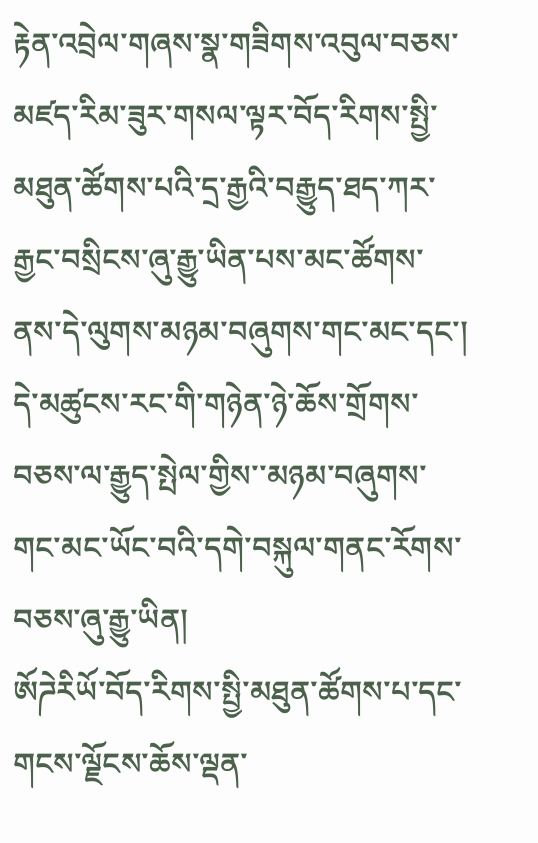རྟེན་འབྲེལ་གཞས་སྣ་གཟིགས་འབུལ་བཅས་མཛད་རིམ་ཟུར་གསལ་ལྟར་བོད་རིགས་སྤྱི་མཐུན་ཚོགས་པའི་དྲ་རྒྱའི་བརྒྱུད་ཐད་ཀར་རྒྱང་བསྲིངས་ཞུ་རྒྱུ་ཡིན་པས་མང་ཚོགས་ནས་དེ་ལུགས་མཉམ་བཞུགས་གང་མང་དང་།  དེ་མཚུངས་རང་གི་གཉེན་ཉེ་ཆོས་གྲོགས་བཅས་ལ་རྒྱུད་སྤེལ་གྱིས་་མཉམ་བཞུགས་གང་མང་ཡོང་བའི་དགེ་བསྐུལ་གནང་རོགས་བཅས་ཞུ་རྒྱུ་ཡིན།
ཨོཌེརིཡོ་བོད་རིགས་སྤྱི་མཐུན་ཚོགས་པ་དང་གངས་ལྗོངས་ཆོས་ལྡན་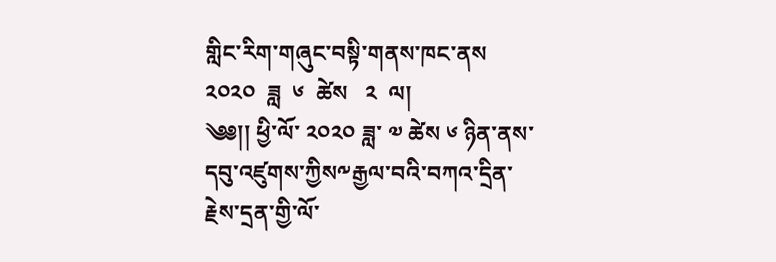གླིང་རིག་གཞུང་བསྟི་གནས་ཁང་ནས  ༢༠༢༠  ཟླ  ༦  ཚེས   ༢  ལ།
༄༅།། ཕྱི་ལོ་ ༢༠༢༠ ཟླ་ ༧ ཚེས ༦ ཉིན་ནས་དབུ་འཛུགས་ཀྱིས༸རྒྱལ་བའི་བཀའ་དྲིན་རྗེས་དྲན་གྱི་ལོ་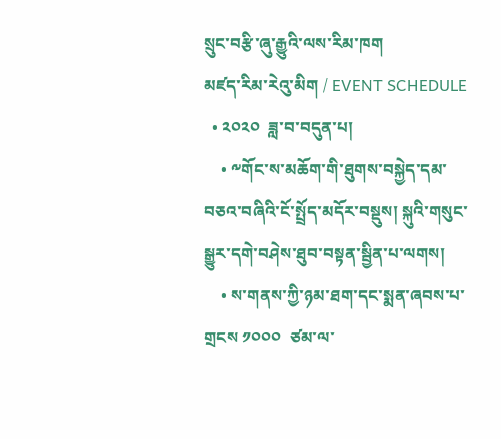སྲུང་བརྩི་ཞུ་རྒྱུའི་ལས་རིམ་ཁག
མཛད་རིམ་རེའུ་མིག / EVENT SCHEDULE
  • ༢༠༢༠  ཟླ་བ་བདུན་པ།
    • ༸གོང་ས་མཆོག་གི་ཐུགས་བསྐྱེད་དམ་བཅའ་བཞིའི་ངོ་སྤྲོད་མདོར་བསྡུས། སྐུའི་གསུང་སྒྱུར་དགེ་བཤེས་ཐུབ་བསྟན་སྦྱིན་པ་ལགས།
    • ས་གནས་ཀྱི་ཉམ་ཐག་དང་སྨན་ཞབས་པ་གྲངས ༡༠༠༠  ཙམ་ལ་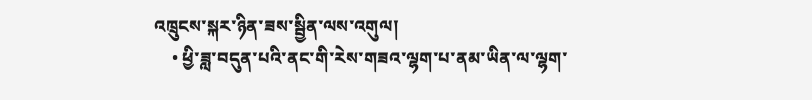འཁྲུངས་སྐར་ཉིན་ཟས་སྦྱིན་ལས་འགུལ།
    • ཕྱི་ཟླ་བདུན་པའི་ནང་གི་རེས་གཟའ་ལྷག་པ་ནམ་ཡིན་ལ་ལྷག་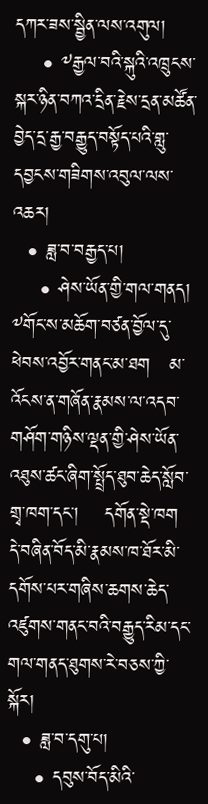དཀར་ཟས་སྦྱིན་ལས་འགུལ།
    • ༸རྒྱལ་བའི་སྐུའི་འཁྲུངས་སྐར་ཉིན་བཀའ་དྲིན་རྗེས་དྲན་མཚོན་བྱེད་དྲ་རྒྱ་བརྒྱུད་བསྟོད་པའི་གླུ་དབྱངས་གཟིགས་འབུལ་ལས་འཆར།
  • ཟླ་བ་བརྒྱད་པ།
    • ཤེས་ཡོན་གྱི་གལ་གནད། ༸གོང་ས་མཆོག་བཙན་བྱོལ་དུ་ཕེབས་འབྱོར་གནང་མ་ཐག   མ་འོངས་ན་གཞོན་རྣམས་ལ་འདབ་གཤོག་གཉིས་ལྡན་གྱི་ཤེས་ཡོན་འཐུས་ཚང་ཞིག་སྤྲོད་ཐུབ་ཆེད་སློབ་གྲྭ་ཁག་དང་།    དགོན་སྡེ་ཁག དེ་བཞིན་བོད་མི་རྣམས་ཁ་ཐོར་མི་དགོས་པར་གཞིས་ཆགས་ཆེད་འཛུགས་གནང་བའི་བརྒྱུད་རིམ་དང་གལ་གནད་ཐུགས་རེ་བཅས་ཀྱི་སྐོར།
  • ཟླ་བ་དགུ་པ།
    • དབུས་བོད་མིའི་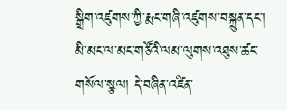སྒྲིག་འཛུགས་ཀྱི་རྨང་གཞི་འཛུགས་བསྐྲུན་དང་། མི་མང་ལ་མང་གཙོའི་ལམ་ལུགས་འཐུས་ཚང་གསོལ་སྩལ། དེ་བཞིན་འཛིན་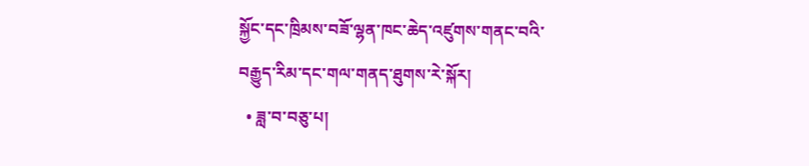སྐྱོང་དང་ཁྲིམས་བཟོ་ལྷན་ཁང་ཆེད་འཛུགས་གནང་བའི་བརྒྱུད་རིམ་དང་གལ་གནད་ཐུགས་རེ་སྐོར།
  • ཟླ་བ་བཅུ་པ།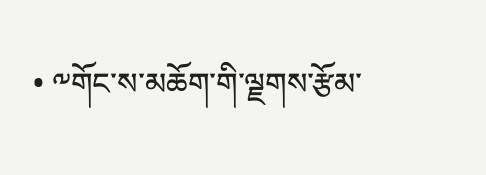• ༸གོང་ས་མཆོག་གི་ལྗགས་རྩོམ་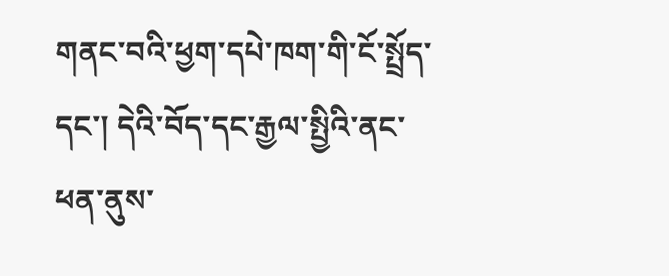གནང་བའི་ཕྱག་དཔེ་ཁག་གི་ངོ་སྤྲོད་དང་། དེའི་བོད་དང་རྒྱལ་སྤྱིའི་ནང་ཕན་ནུས་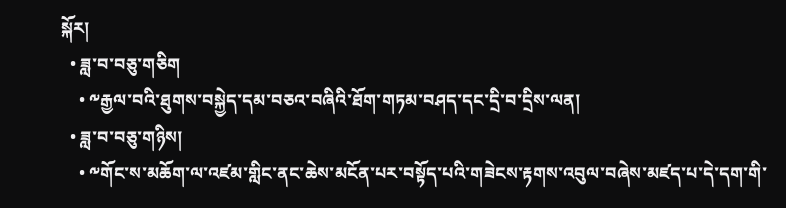སྐོར།
  • ཟླ་བ་བཅུ་གཅིག
    • ༸རྒྱལ་བའི་ཐུགས་བསྐྱེད་དམ་བཅའ་བཞིའི་ཐོག་གཏམ་བཤད་དང་དྲི་བ་དྲིས་ལན།
  • ཟླ་བ་བཅུ་གཉིས།
    • ༸གོང་ས་མཆོག་ལ་འཛམ་གླིང་ནང་ཆེས་མངོན་པར་བསྟོད་པའི་གཟེངས་རྟགས་འབུལ་བཞེས་མཛད་པ་དེ་དག་གི་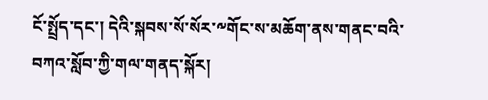ངོ་སྤྲོད་དང་། དེའི་སྐབས་སོ་སོར་༸གོང་ས་མཆོག་ནས་གནང་བའི་བཀའ་སློབ་ཀྱི་གལ་གནད་སྐོར།